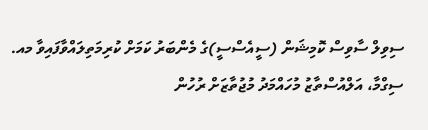ސިވިލް ސާވިސް ކޮމިޝަން (ސީއެސްސީ)ގެ މެންބަރު ކަމަށް ކުރިމަތިލައްވާފައިވާ މއ. ސިގްމާ، އަލްއުސްތާޒު މުހައްމަދު މުޖުތާޒަށް ރުހުން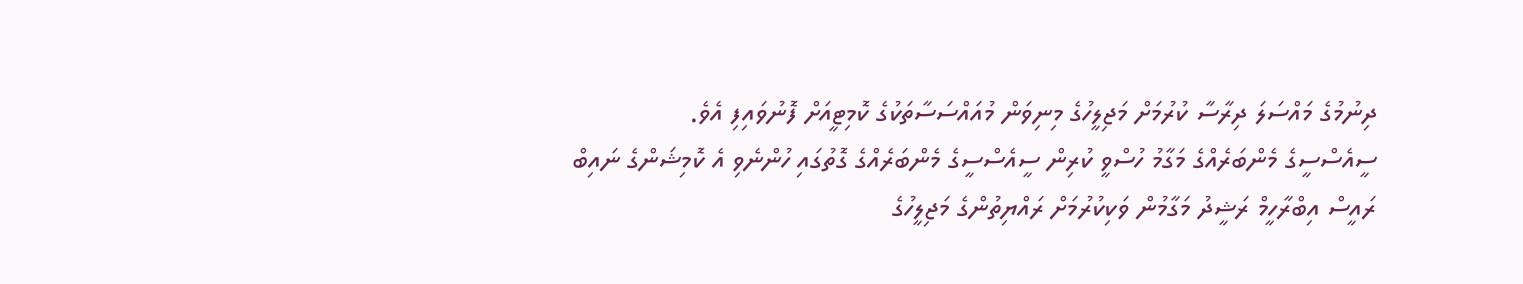ދިނުމުގެ މައްސަލަ ދިރާސާ ކުރުމަށް މަޖިލީހުގެ މިނިވަން މުއައްސަސާތަކުގެ ކޮމިޓީއަށް ފޮނުވައިފި އެވެ.
ސީއެސްސީގެ މެންބަރެއްގެ މަގާމު ހުސްވީ ކުރިން ސީއެސްސީގެ މެންބަރެއްގެ ގޮތުގައި ހުންނެވި އެ ކޮމިޝަންގެ ނައިބް ރައީސް އިބްރާހީމް ރަޝީދު މަގާމުން ވަކިކުރުމަށް ރައްޔިތުންގެ މަޖިލީހުގެ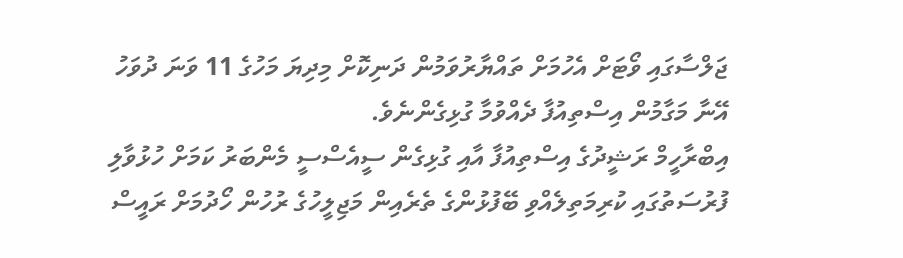ޖަލްސާގައި ވޯޓަށް އެހުމަށް ތައްޔާރުވަމުން ދަނިކޮށް މިދިޔަ މަހުގެ 11 ވަނަ ދުވަހު އޭނާ މަގާމުން އިސްތިއުފާ ދެއްވުމާ ގުޅިގެންނެވެ.
އިބްރާހީމް ރަޝީދުގެ އިސްތިއުފާ އާއި ގުޅިގެން ސީއެސްސީ މެންބަރު ކަމަށް ހުޅުވާލި ފުރުސަތުގައި ކުރިމަތިލެއްވި ބޭފުޅުންގެ ތެރެއިން މަޖިލީހުގެ ރުހުން ހޯދުމަށް ރައީސް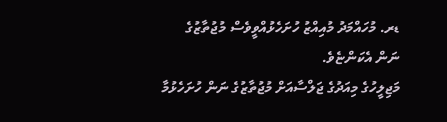ޑރ. މުހައްމަދު މުއިއްޒު ހުށަހެޅުއްވީވެސް މުޖުތާޒުގެ ނަން އެކަންޏެވެ.
މަޖިލީހުގެ މިއަދުގެ ޖަލްސާއަށް މުޖުތާޒުގެ ނަން ހުށަހެޅުމާ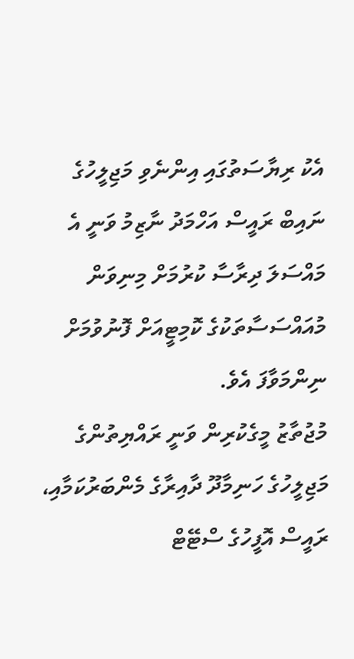އެކު ރިޔާސަތުގައި އިންނެވި މަޖިލީހުގެ ނައިބް ރައީސް އަހްމަދު ނާޒިމު ވަނީ އެ މައްސަލަ ދިރާސާ ކުރުމަށް މިނިވަން މުއައްސަސާތަކުގެ ކޮމިޓީއަށް ފޮނުވުމަށް ނިންމަވާފަ އެވެ.
މުޖުތާޒު މީގެކުރިން ވަނީ ރައްޔިތުންގެ މަޖިލީހުގެ ހަނިމާދޫ ދާއިރާގެ މެންބަރުކަމާއި، ރައީސް އޮފީހުގެ ސްޓޭޓް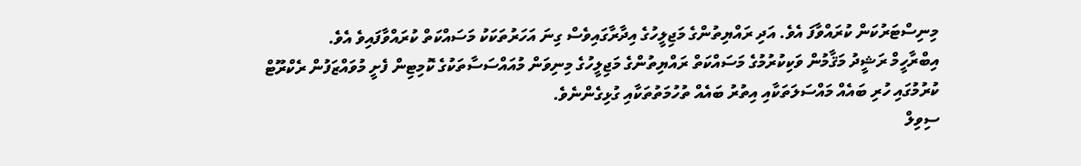މިނިސްޓަރުކަން ކުރައްވާފަ އެވެ. އަދި ރައްޔިތުންގެ މަޖިލީހުގެ އިދާރާގައިވެސް ގިނަ އަހަރުތަކަކު މަސައްކަތް ކުރައްވާފައިވެ އެވެ.
އިބްރާހީމް ރަޝީދު މަޤާމުން ވަކިކުރުމުގެ މަސައްކަތް ރައްޔިތުންގެ މަޖިލީހުގެ މިނިވަން މުއައްސަސާތަކުގެ ކޮމިޓިން ފެށީ މުވައްޒަފުން ރެކްރޫޓް ކުރުމުގައި ހުރި ބައެއް މައްސަލަތަކާއި އިތުރު ބައެއް ތުހުމަތުތަކާއި ގުޅިގެންނެވެ.
ސިވިލް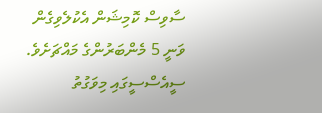ސާވިސް ކޮމިޝަން އެކުލެވިގެން ވަނީ 5 މެންބަރުންގެ މައްޗަށެވެ. ސީއެސްސީގައި މިވަގުތު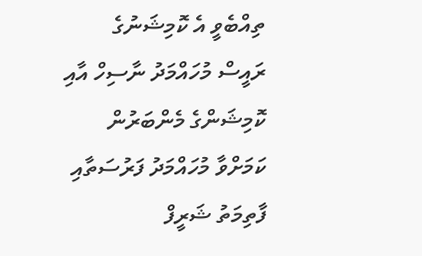ތިއްބެވީ އެ ކޮމިޝަނުގެ ރައީސް މުހައްމަދު ނާސިހް އާއި ކޮމިޝަންގެ މެންބަރުން ކަމަށްވާ މުހައްމަދު ފަރުސަތާއި ފާތިމަތު ޝަރީފް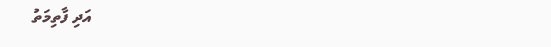އަދި ފާތިމަތު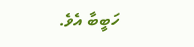ހަބީބާ އެވެ.